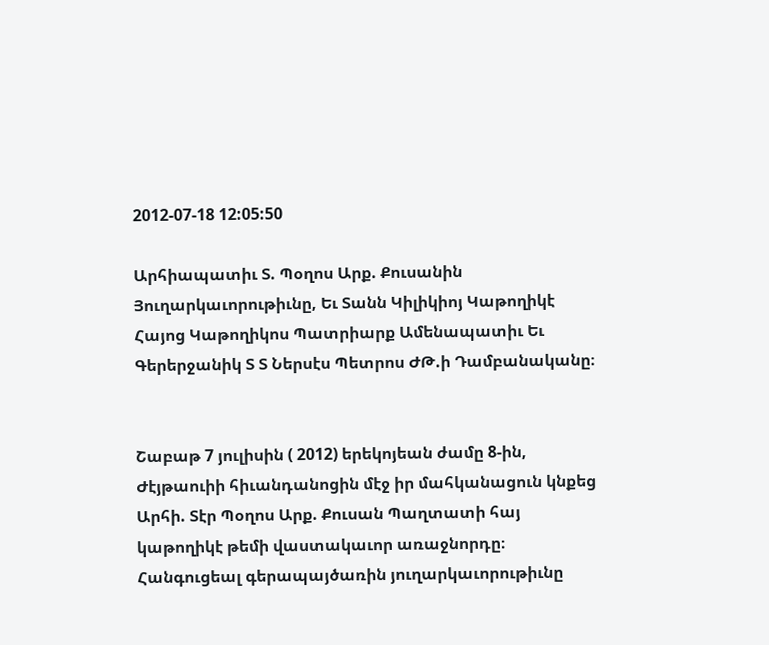2012-07-18 12:05:50

Արհիապատիւ Տ. Պօղոս Արք. Քուսանին Յուղարկաւորութիւնը, Եւ Տանն Կիլիկիոյ Կաթողիկէ Հայոց Կաթողիկոս Պատրիարք Ամենապատիւ Եւ Գերերջանիկ Տ Տ Ներսէս Պետրոս ԺԹ.ի Դամբանականը։


Շաբաթ 7 յուլիսին ( 2012) երեկոյեան ժամը 8-ին, Ժէյթաուիի հիւանդանոցին մէջ իր մահկանացուն կնքեց Արհի. Տէր Պօղոս Արք. Քուսան Պաղտատի հայ կաթողիկէ թեմի վաստակաւոր առաջնորդը։ Հանգուցեալ գերապայծառին յուղարկաւորութիւնը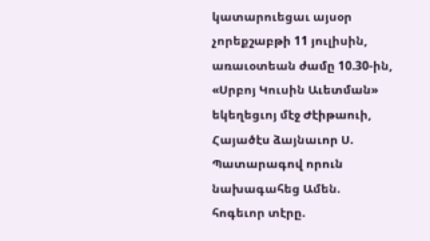կատարուեցաւ այսօր չորեքշաբթի 11 յուլիսին, առաւօտեան ժամը 10.30-ին, «Սրբոյ Կուսին Աւետման» եկեղեցւոյ մէջ Ժէիթաուի, Հայածէս ձայնաւոր Ս. Պատարագով որուն նախագահեց Ամեն. հոգեւոր տէրը.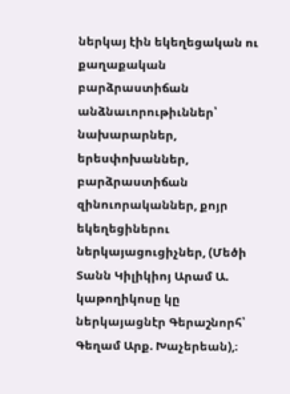ներկայ էին եկեղեցական ու քաղաքական բարձրաստիճան անձնաւորութիւններ՝ նախարարներ, երեսփոխաններ, բարձրաստիճան զինուորականներ, քոյր եկեղեցիներու ներկայացուցիչներ, (Մեծի Տանն Կիլիկիոյ Արամ Ա. կաթողիկոսը կը ներկայացնէր Գերաշնորհ՝ Գեղամ Արք. Խաչերեան),։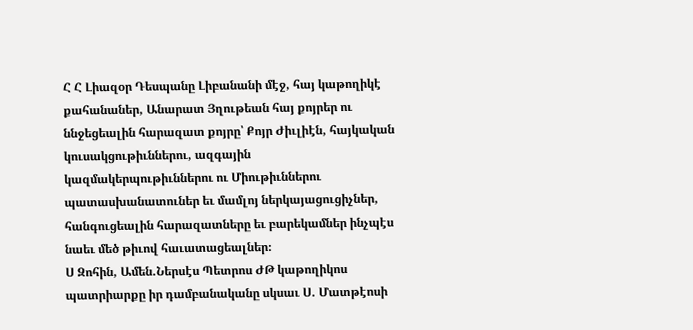Հ Հ Լիազօր Դեսպանը Լիբանանի մէջ, հայ կաթողիկէ քահանաներ, Անարատ Յղութեան հայ քոյրեր ու ննջեցեալին հարազատ քոյրը՝ Քոյր Ժիւլիէն, հայկական կուսակցութիւններու, ազգային կազմակերպութիւններու ու Միութիւններու պատասխանատուներ եւ մամլոյ ներկայացուցիչներ, հանգուցեալին հարազատները եւ բարեկամներ ինչպէս նաեւ մեծ թիւով հաւատացեալներ։
Ս Զոհին, Ամեն.Ներսէս Պետրոս ԺԹ կաթողիկոս պատրիարքը իր դամբանականը սկսաւ Ս. Մատթէոսի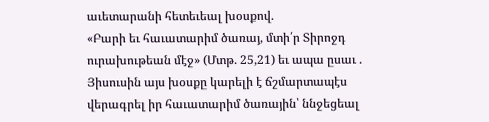աւետարանի հետեւեալ խօսքով.
«Բարի եւ հաւատարիմ ծառայ, մտի՛ր Տիրոջդ ուրախութեան մէջ» (Մտթ. 25,21) եւ ապա ըսաւ .
Յիսուսին այս խօսքը կարելի է ճշմարտապէս վերագրել իր հաւատարիմ ծառային՝ ննջեցեալ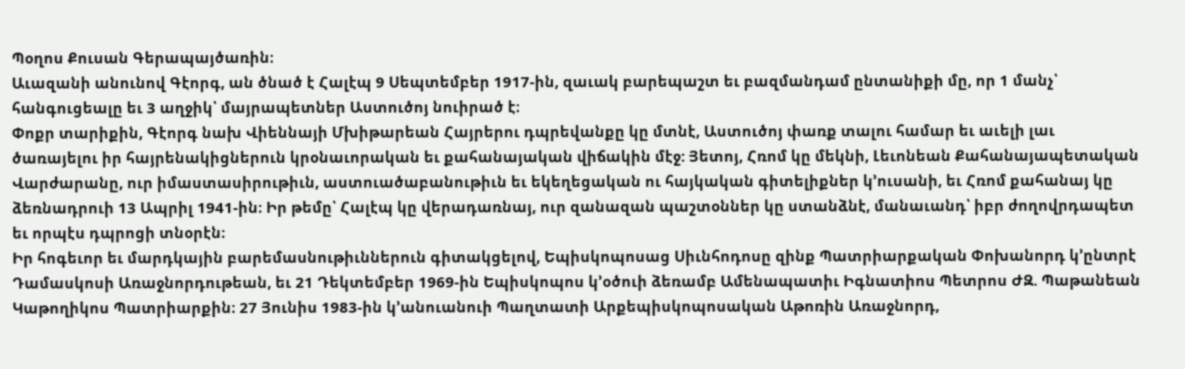Պօղոս Քուսան Գերապայծառին։
Աւազանի անունով Գէորգ, ան ծնած է Հալէպ 9 Սեպտեմբեր 1917-ին, զաւակ բարեպաշտ եւ բազմանդամ ընտանիքի մը, որ 1 մանչ՝ հանգուցեալը եւ 3 աղջիկ՝ մայրապետներ Աստուծոյ նուիրած է։
Փոքր տարիքին, Գէորգ նախ Վիեննայի Մխիթարեան Հայրերու դպրեվանքը կը մտնէ, Աստուծոյ փառք տալու համար եւ աւելի լաւ ծառայելու իր հայրենակիցներուն կրօնաւորական եւ քահանայական վիճակին մէջ: Յետոյ, Հռոմ կը մեկնի, Լեւոնեան Քահանայապետական Վարժարանը, ուր իմաստասիրութիւն, աստուածաբանութիւն եւ եկեղեցական ու հայկական գիտելիքներ կ’ուսանի, եւ Հռոմ քահանայ կը ձեռնադրուի 13 Ապրիլ 1941-ին։ Իր թեմը՝ Հալէպ կը վերադառնայ, ուր զանազան պաշտօններ կը ստանձնէ, մանաւանդ՝ իբր ժողովրդապետ եւ որպէս դպրոցի տնօրէն։
Իր հոգեւոր եւ մարդկային բարեմասնութիւններուն գիտակցելով, Եպիսկոպոսաց Սիւնհոդոսը զինք Պատրիարքական Փոխանորդ կ՚ընտրէ Դամասկոսի Առաջնորդութեան, եւ 21 Դեկտեմբեր 1969-ին Եպիսկոպոս կ’օծուի ձեռամբ Ամենապատիւ Իգնատիոս Պետրոս ԺԶ. Պաթանեան Կաթողիկոս Պատրիարքին։ 27 Յունիս 1983-ին կ՚անուանուի Պաղտատի Արքեպիսկոպոսական Աթոռին Առաջնորդ,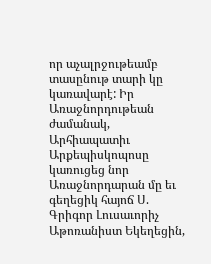որ աչալրջութեամբ տասընութ տարի կը կառավարէ: Իր Առաջնորդութեան ժամանակ, Արհիապատիւ Արքեպիսկոպոսը կառուցեց նոր Առաջնորդարան մը եւ գեղեցիկ հայոճ Ս. Գրիգոր Լուսաւորիչ Աթոռանիստ Եկեղեցին,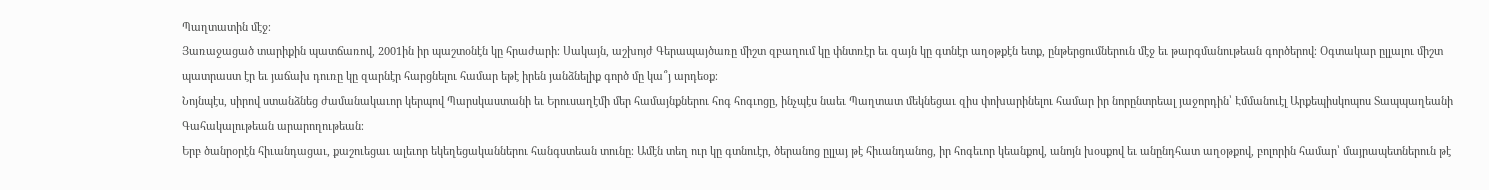Պաղտատին մէջ։
Յառաջացած տարիքին պատճառով, 2001ին իր պաշտօնէն կը հրաժարի։ Սակայն, աշխոյժ Գերապայծառը միշտ զբաղում կը փնտռէր եւ զայն կը գտնէր աղօթքէն ետք, ընթերցումներուն մէջ եւ թարգմանութեան գործերով։ Օգտակար ըլլալու միշտ պատրաստ էր եւ յաճախ դուռը կը զարնէր հարցնելու համար եթէ իրեն յանձնելիք գործ մը կա՞յ արդեօք։
Նոյնպէս, սիրով ստանձնեց ժամանակաւոր կերպով Պարսկաստանի եւ Երուսաղէմի մեր համայնքներու հոգ հոգւոցը, ինչպէս նաեւ Պաղտատ մեկնեցաւ զիս փոխարինելու համար իր նորընտրեալ յաջորդին՝ Էմմանուէլ Արքեպիսկոպոս Տապպաղեանի Գահակալութեան արարողութեան։
Երբ ծանրօրէն հիւանդացաւ, քաշուեցաւ ալեւոր եկեղեցականներու հանգստեան տունը։ Ամէն տեղ ուր կը գտնուէր, ծերանոց ըլլայ թէ հիւանդանոց, իր հոգեւոր կեանքով, անոյն խօսքով եւ անընդհատ աղօթքով, բոլորին համար՝ մայրապետներուն թէ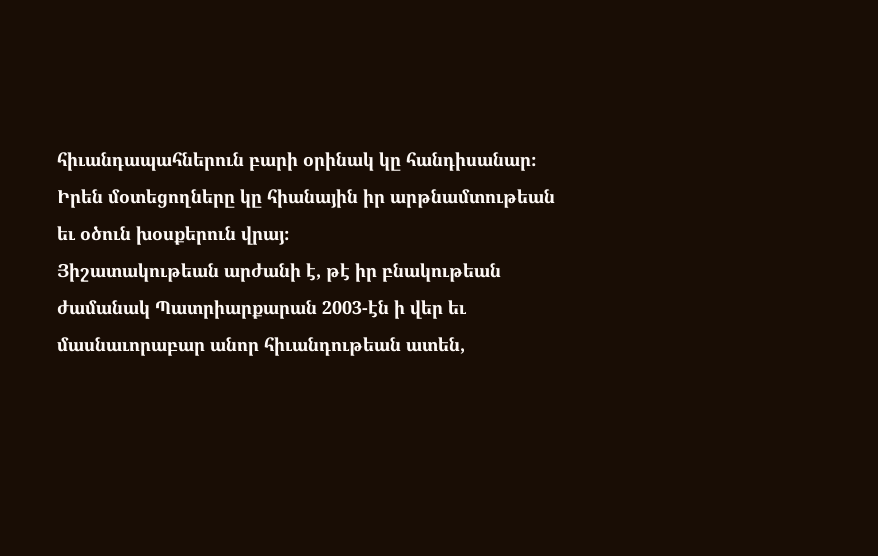հիւանդապահներուն բարի օրինակ կը հանդիսանար։ Իրեն մօտեցողները կը հիանային իր արթնամտութեան եւ օծուն խօսքերուն վրայ։
Յիշատակութեան արժանի է, թէ իր բնակութեան ժամանակ Պատրիարքարան 2003-էն ի վեր եւ մասնաւորաբար անոր հիւանդութեան ատեն,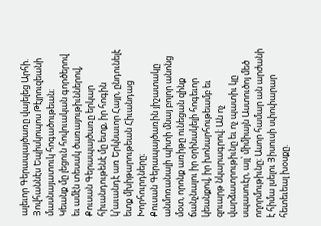ալեւոր Գերապայծառը վայելեց Արհի. Յովհաննէս Եպիսկոպոս Թէյրուզեանի մասնայատուկ հոգածութեան։
Կեանք մը լեցուն հովուական գործերով եւ ամէն տեսակ ծառայութիւններով, Քուսան Գերապայծառը երկար հիւանդութենէ մը ետք, իր հոգին կ՚աւանդէ առ Երկնաւոր Հայր, ընդունելէ ետք մխիթարութեան Հիւանդաց Խորհուրդները։
Քուսան Գերապայծառին յիշատակը անմոռանալի պիտի մնայ բոլոր անոնց մօտ, որոնք առիթը ունեցան զինք ճանչնալու իր օրինակելի հոգեւոր կեանքով, իր խոնարհութեամբ եւ զուարթ նկարագրով։ Ան ոչ վարձատրութիւնը եւ ոչ պատիւ կը սպասուէր, այլ՝ միմիայն Աստուծոյ մեծ ողորմութիւնը։ Ասոր համար ան արժանի է հիմա լսելու Յիսուսի սփոփարար հետեւեալ խօսքը.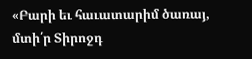«Բարի եւ հաւատարիմ ծառայ, մտի՛ր Տիրոջդ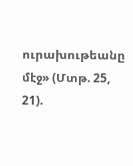ուրախութեանը մէջ» (Մտթ. 25, 21).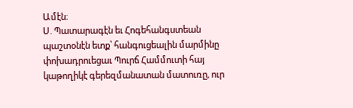Ամէն։
Ս. Պատարագէն եւ Հոգեհանգստեան պաշտօնէն ետք՝ հանգուցեալին մարմինը փոխադրուեցաւ Պուրճ Համմուտի հայ կաթողիկէ գերեզմանատան մատուռը, ուր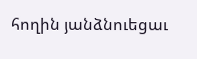հողին յանձնուեցաւ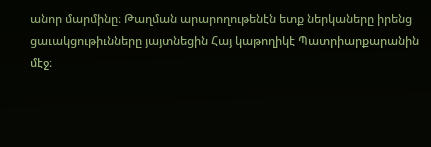անոր մարմինը։ Թաղման արարողութենէն ետք ներկաները իրենց ցաւակցութիւնները յայտնեցին Հայ կաթողիկէ Պատրիարքարանին մէջ։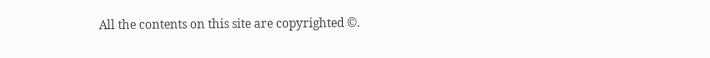All the contents on this site are copyrighted ©.